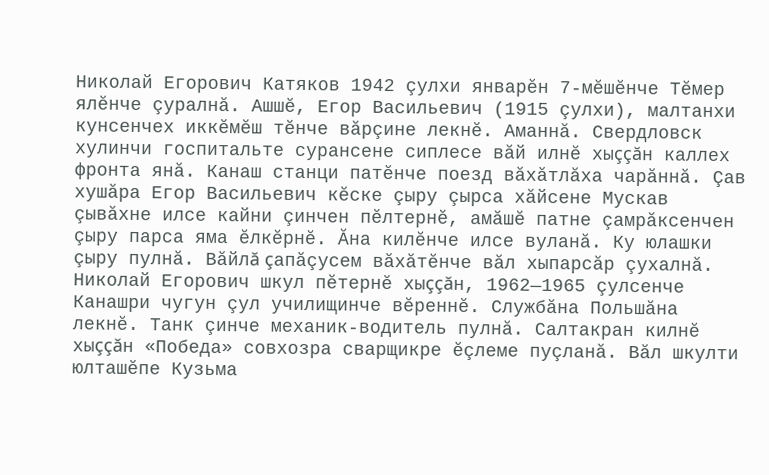Николай Егорович Катяков 1942 çулхи январĕн 7-мĕшĕнче Тĕмер ялĕнче çуралнă. Ашшĕ, Егор Васильевич (1915 çулхи), малтанхи кунсенчех иккĕмĕш тĕнче вăрçине лекнĕ. Аманнă. Свердловск хулинчи госпитальте сурансене сиплесе вăй илнĕ хыççăн каллех фронта янă. Канаш станци патĕнче поезд вăхăтлăха чарăннă. Çав хушăра Егор Васильевич кĕске çыру çырса хăйсене Мускав çывăхне илсе кайни çинчен пĕлтернĕ, амăшĕ патне çамрăксенчен çыру парса яма ĕлкĕрнĕ. Ăна килĕнче илсе вуланă. Ку юлашки çыру пулнă. Вăйлă çапăçусем вăхăтĕнче вăл хыпарсăр çухалнă.
Николай Егорович шкул пĕтернĕ хыççăн, 1962—1965 çулсенче Канашри чугун çул училищинче вĕреннĕ. Службăна Польшăна лекнĕ. Танк çинче механик-водитель пулнă. Салтакран килнĕ хыççăн «Победа» совхозра сварщикре ĕçлеме пуçланă. Вăл шкулти юлташĕпе Кузьма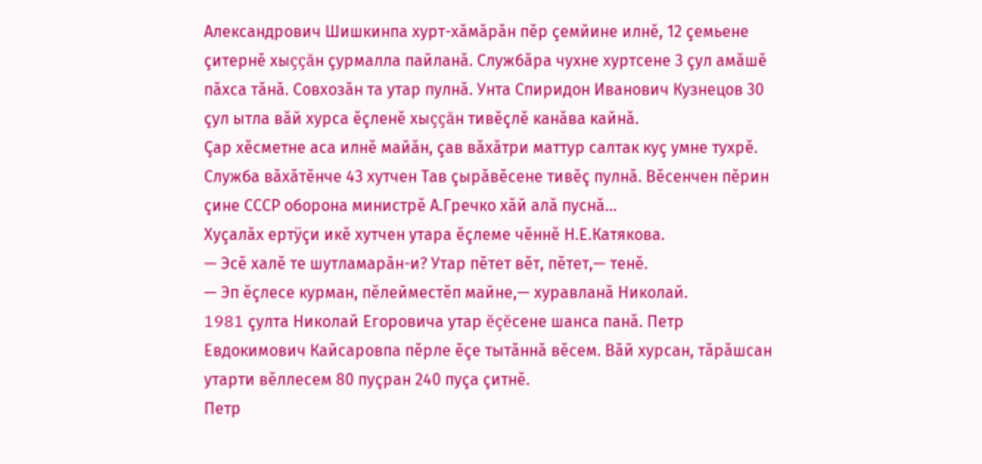Александрович Шишкинпа хурт-хăмăрăн пĕр çемйине илнĕ, 12 çемьене çитернĕ хыççăн çурмалла пайланă. Службăра чухне хуртсене 3 çул амăшĕ пăхса тăнă. Совхозăн та утар пулнă. Унта Спиридон Иванович Кузнецов 30 çул ытла вăй хурса ĕçленĕ хыççăн тивĕçлĕ канăва кайнă.
Çар хĕсметне аса илнĕ майăн, çав вăхăтри маттур салтак куç умне тухрĕ. Служба вăхăтĕнче 43 хутчен Тав çырăвĕсене тивĕç пулнă. Вĕсенчен пĕрин çине СССР оборона министрĕ А.Гречко хăй алă пуснă...
Хуçалăх ертÿçи икĕ хутчен утара ĕçлеме чĕннĕ Н.Е.Катякова.
— Эсĕ халĕ те шутламарăн-и? Утар пĕтет вĕт, пĕтет,— тенĕ.
— Эп ĕçлесе курман, пĕлейместĕп майне,— хуравланă Николай.
1981 çулта Николай Егоровича утар ĕçĕсене шанса панă. Петр Евдокимович Кайсаровпа пĕрле ĕçе тытăннă вĕсем. Вăй хурсан, тăрăшсан утарти вĕллесем 80 пуçран 240 пуçа çитнĕ.
Петр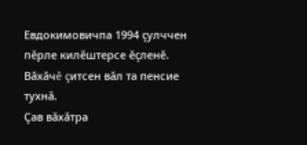Евдокимовичпа 1994 çулччен пĕрле килĕштерсе ĕçленĕ. Вăхăчĕ çитсен вăл та пенсие тухнă.
Çав вăхăтра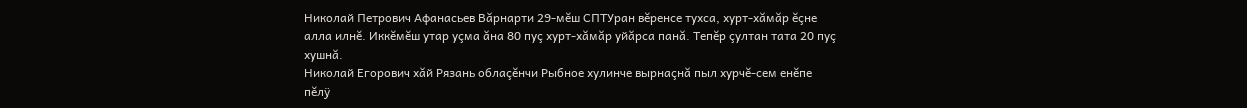Николай Петрович Афанасьев Вăрнарти 29-мĕш СПТУран вĕренсе тухса, хурт-хăмăр ĕçне алла илнĕ. Иккĕмĕш утар уçма ăна 80 пуç хурт-хăмăр уйăрса панă. Тепĕр çултан тата 20 пуç хушнă.
Николай Егорович хăй Рязань облаçĕнчи Рыбное хулинче вырнаçнă пыл хурчĕ-сем енĕпе пĕлÿ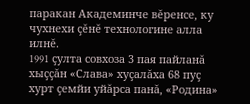паракан Академинче вĕренсе, ку чухнехи çĕнĕ технологине алла илнĕ.
1991 çулта совхоза 3 пая пайланă хыççăн «Слава» хуçалăха 68 пуç хурт çемйи уйăрса панă, «Родина»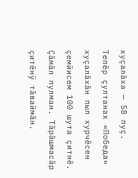хуçалăха — 58 пуç.
Тепĕр çултанах «Победа» хуçалăхăн пыл хурчĕсен çемйисем 100 шута çитнĕ. Çăмăл пулман. Тăрăшмасăр çитĕнÿ тăваймăн.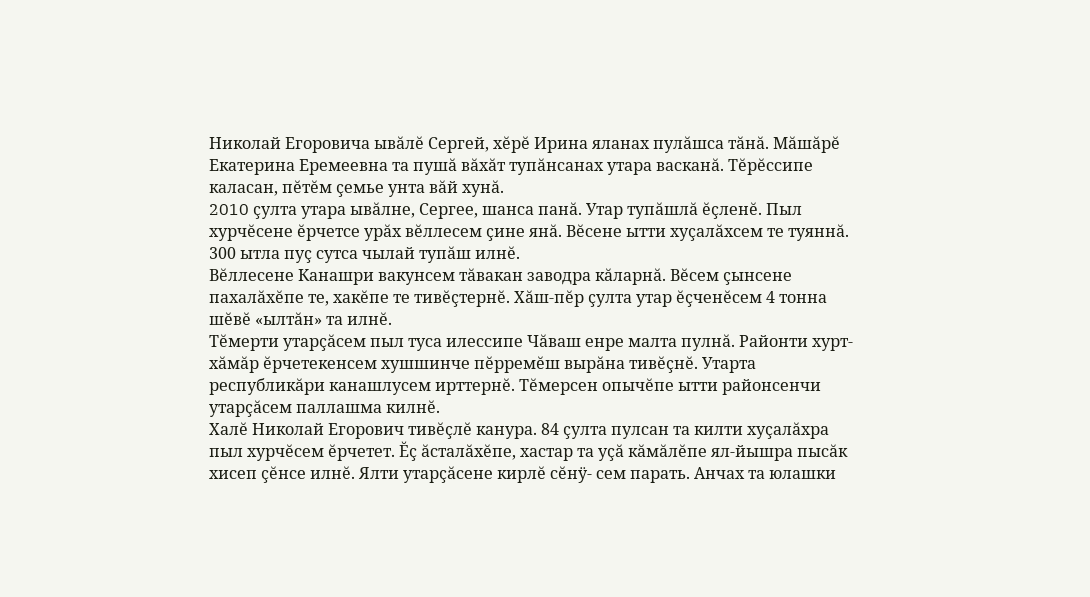Николай Егоровича ывăлĕ Сергей, хĕрĕ Ирина яланах пулăшса тăнă. Мăшăрĕ Екатерина Еремеевна та пушă вăхăт тупăнсанах утара васканă. Тĕрĕссипе каласан, пĕтĕм çемье унта вăй хунă.
2010 çулта утара ывăлне, Сергее, шанса панă. Утар тупăшлă ĕçленĕ. Пыл хурчĕсене ĕрчетсе урăх вĕллесем çине янă. Вĕсене ытти хуçалăхсем те туяннă. 300 ытла пуç сутса чылай тупăш илнĕ.
Вĕллесене Канашри вакунсем тăвакан заводра кăларнă. Вĕсем çынсене пахалăхĕпе те, хакĕпе те тивĕçтернĕ. Хăш-пĕр çулта утар ĕçченĕсем 4 тонна шĕвĕ «ылтăн» та илнĕ.
Тĕмерти утарçăсем пыл туса илессипе Чăваш енре малта пулнă. Районти хурт-хăмăр ĕрчетекенсем хушшинче пĕрремĕш вырăна тивĕçнĕ. Утарта республикăри канашлусем ирттернĕ. Тĕмерсен опычĕпе ытти районсенчи утарçăсем паллашма килнĕ.
Халĕ Николай Егорович тивĕçлĕ канура. 84 çулта пулсан та килти хуçалăхра пыл хурчĕсем ĕрчетет. Ĕç ăсталăхĕпе, хастар та уçă кăмăлĕпе ял-йышра пысăк хисеп çĕнсе илнĕ. Ялти утарçăсене кирлĕ сĕнÿ- сем парать. Анчах та юлашки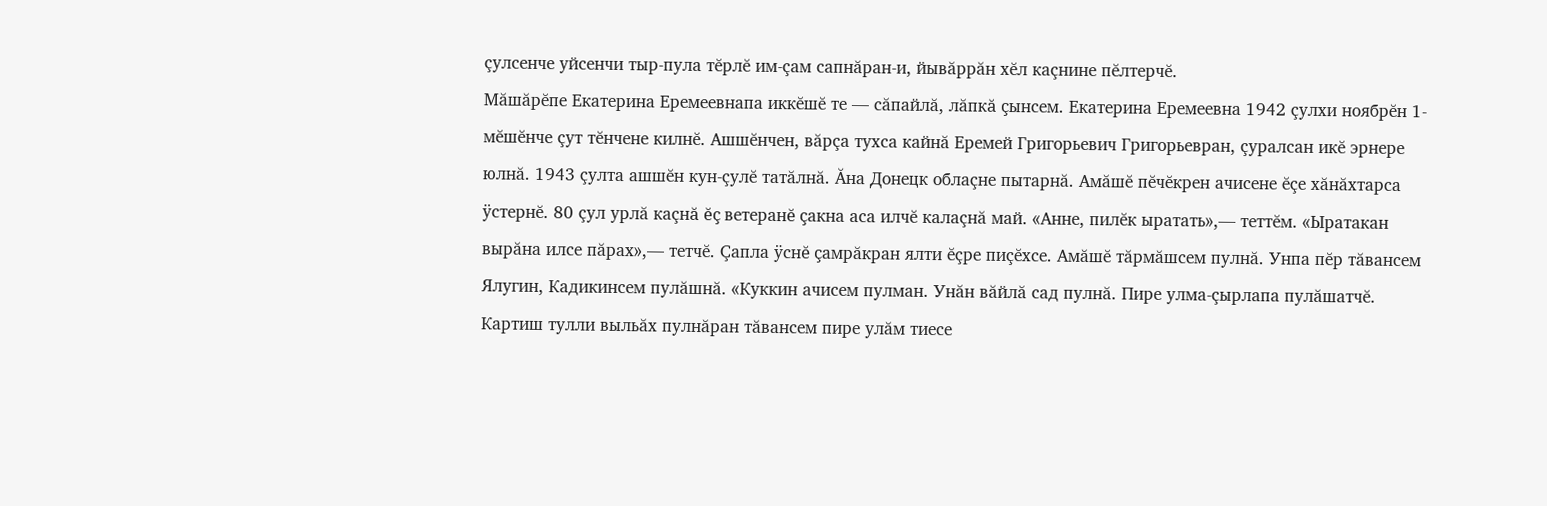çулсенче уйсенчи тыр-пула тĕрлĕ им-çам сапнăран-и, йывăррăн хĕл каçнине пĕлтерчĕ.
Мăшăрĕпе Екатерина Еремеевнапа иккĕшĕ те — сăпайлă, лăпкă çынсем. Екатерина Еремеевна 1942 çулхи ноябрĕн 1-мĕшĕнче çут тĕнчене килнĕ. Ашшĕнчен, вăрçа тухса кайнă Еремей Григорьевич Григорьевран, çуралсан икĕ эрнере юлнă. 1943 çулта ашшĕн кун-çулĕ татăлнă. Ăна Донецк облаçне пытарнă. Амăшĕ пĕчĕкрен ачисене ĕçе хăнăхтарса ÿстернĕ. 80 çул урлă каçнă ĕç ветеранĕ çакна аса илчĕ калаçнă май. «Анне, пилĕк ыратать»,— теттĕм. «Ыратакан вырăна илсе пăрах»,— тетчĕ. Çапла ÿснĕ çамрăкран ялти ĕçре пиçĕхсе. Амăшĕ тăрмăшсем пулнă. Унпа пĕр тăвансем Ялугин, Кадикинсем пулăшнă. «Куккин ачисем пулман. Унăн вăйлă сад пулнă. Пире улма-çырлапа пулăшатчĕ. Картиш тулли выльăх пулнăран тăвансем пире улăм тиесе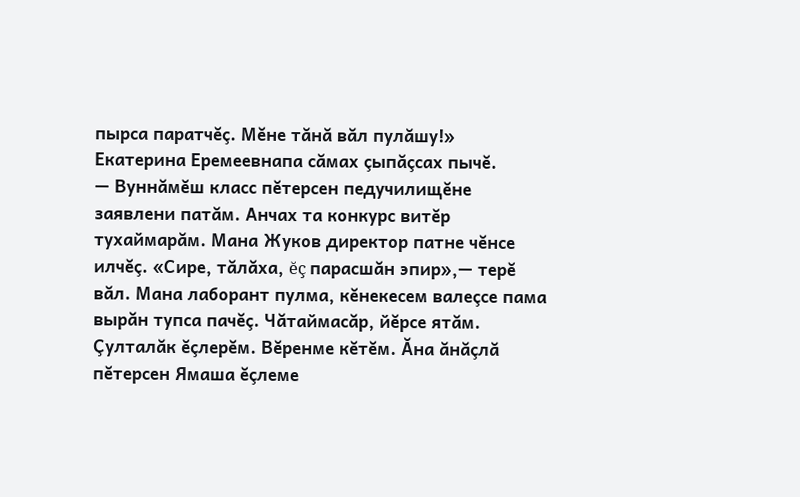пырса паратчĕç. Мĕне тăнă вăл пулăшу!»
Екатерина Еремеевнапа сăмах çыпăçсах пычĕ.
— Вуннăмĕш класс пĕтерсен педучилищĕне заявлени патăм. Анчах та конкурс витĕр тухаймарăм. Мана Жуков директор патне чĕнсе илчĕç. «Сире, тăлăха, ĕç парасшăн эпир»,— терĕ вăл. Мана лаборант пулма, кĕнекесем валеçсе пама вырăн тупса пачĕç. Чăтаймасăр, йĕрсе ятăм. Çулталăк ĕçлерĕм. Вĕренме кĕтĕм. Ăна ăнăçлă пĕтерсен Ямаша ĕçлеме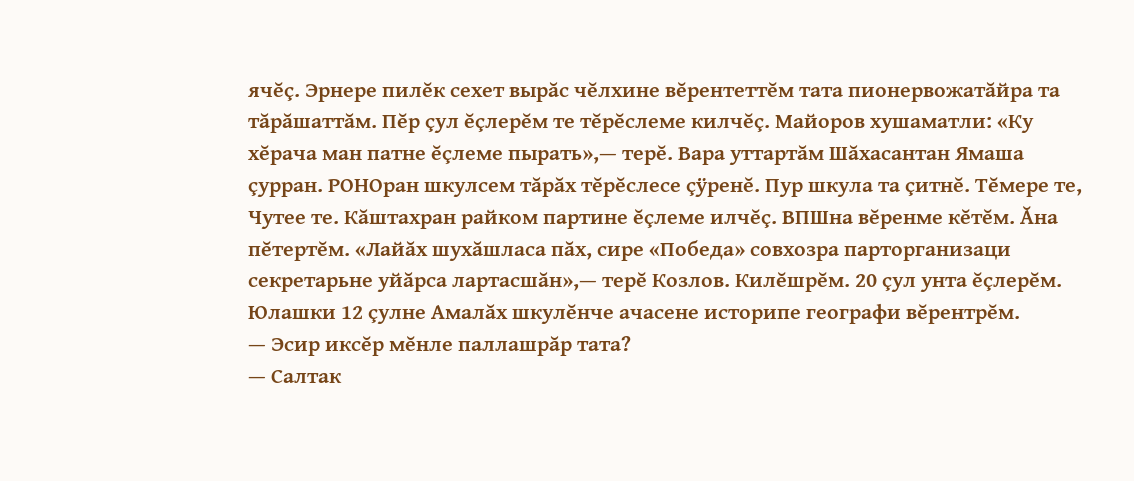ячĕç. Эрнере пилĕк сехет вырăс чĕлхине вĕрентеттĕм тата пионервожатăйра та тăрăшаттăм. Пĕр çул ĕçлерĕм те тĕрĕслеме килчĕç. Майоров хушаматли: «Ку хĕрача ман патне ĕçлеме пырать»,— терĕ. Вара уттартăм Шăхасантан Ямаша çурран. РОНОран шкулсем тăрăх тĕрĕслесе çÿренĕ. Пур шкула та çитнĕ. Тĕмере те, Чутее те. Кăштахран райком партине ĕçлеме илчĕç. ВПШна вĕренме кĕтĕм. Ăна пĕтертĕм. «Лайăх шухăшласа пăх, сире «Победа» совхозра парторганизаци секретарьне уйăрса лартасшăн»,— терĕ Козлов. Килĕшрĕм. 20 çул унта ĕçлерĕм. Юлашки 12 çулне Амалăх шкулĕнче ачасене историпе географи вĕрентрĕм.
— Эсир иксĕр мĕнле паллашрăр тата?
— Салтак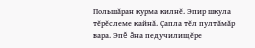Польшăран курма килнĕ. Эпир шкула тĕрĕслеме кайнă. Çапла тĕл пултăмăр вара. Эпĕ ăна педучилищĕре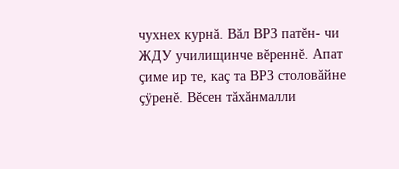чухнех курнă. Вăл ВРЗ патĕн- чи ЖДУ училищинче вĕреннĕ. Апат çиме ир те, каç та ВРЗ столовăйне çÿренĕ. Вĕсен тăхăнмалли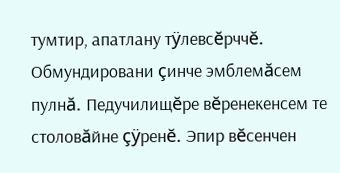тумтир, апатлану тÿлевсĕрччĕ. Обмундировани çинче эмблемăсем пулнă. Педучилищĕре вĕренекенсем те столовăйне çÿренĕ. Эпир вĕсенчен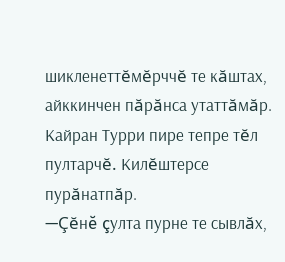шикленеттĕмĕрччĕ те кăштах, айккинчен пăрăнса утаттăмăр. Кайран Турри пире тепре тĕл пултарчĕ. Килĕштерсе пурăнатпăр.
—Çĕнĕ çулта пурне те сывлăх,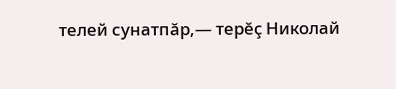телей сунатпăр,— терĕç Николай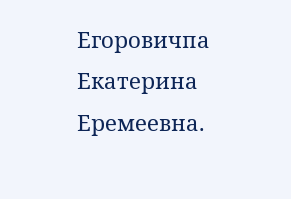Егоровичпа Екатерина Еремеевна.